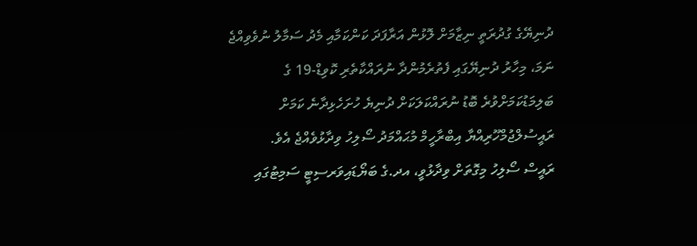ދުނިޔޭގެ ގުދުރަތީ ނިޒާމަށް ލޮޅުން އަރާފަދަ ކަންކަމާއި މެދު ސަމާލު ނުވެވިއްޖެ ނަމަ، މިހާރު ދުނިޔޭގައި ފެތުރެމުންދާ ނުރައްކާތެރި ކޮވިޑް-19 ގެ ބަލިމަޑުކަމަށްވުރެ ބޮޑު ނުރައްކަލަކަށް ދުނިޔެ ހުށަހެޅިދާނެ ކަމަށް ރައީސުލްޖުމްހޫރިއްޔާ އިބްރާހީމް މުޙައްމަދު ސޯލިހު ވިދާޅުވެއްޖެ އެވެ.
ރައީސް ސޯލިހު މިގޮތަށް ވިދާޅުވީ، އދ.ގެ ބަޔޯޑައިވަރސިޓީ ސަމިޓުގައި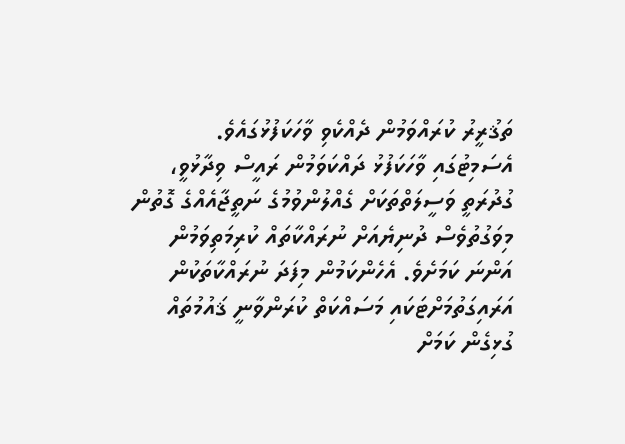ތަޤުރީރު ކުރައްވަމުން ދެއްކެވި ވާހަކަފުޅުގައެވެ.
އެސަމިޓުގައި ވާހަކަފުޅު ދައްކަވަމުން ރައީސް ވިދާޅުވީ، ގުދުރަތީ ވަސީލަތްތަކަށް ގެއްލުންވުމުގެ ނަތީޖާއެއްގެ ގޮތުން މިވަގުތުވެސް ދުނިޔެއަށް ނުރައްކާތައް ކުރިމަތިވަމުން އަންނަ ކަމަށެވެ. އެހެންކަމުން މިފަދަ ނުރައްކާތަކުން އަރައިގަތުމަށްޓަކައި މަސައްކަތް ކުރަންވާނީ ޤައުމުތައް ގުޅިގެން ކަމަށް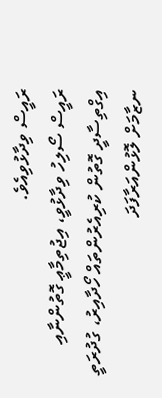ރައީސް ވިދާޅުވިއެވެ.
ރައީސް ސޯލިހު ވިދާޅުވީ، އިޖުތިމާޢީ ގޮތުންނާއި އިގްތިސާދީ ގޮތުން ކުރިއެރުންތައް ހޯދާއިރު، ގުދުރަތީ ނޒާމަށް ލޮޅުންއަރާފަދަ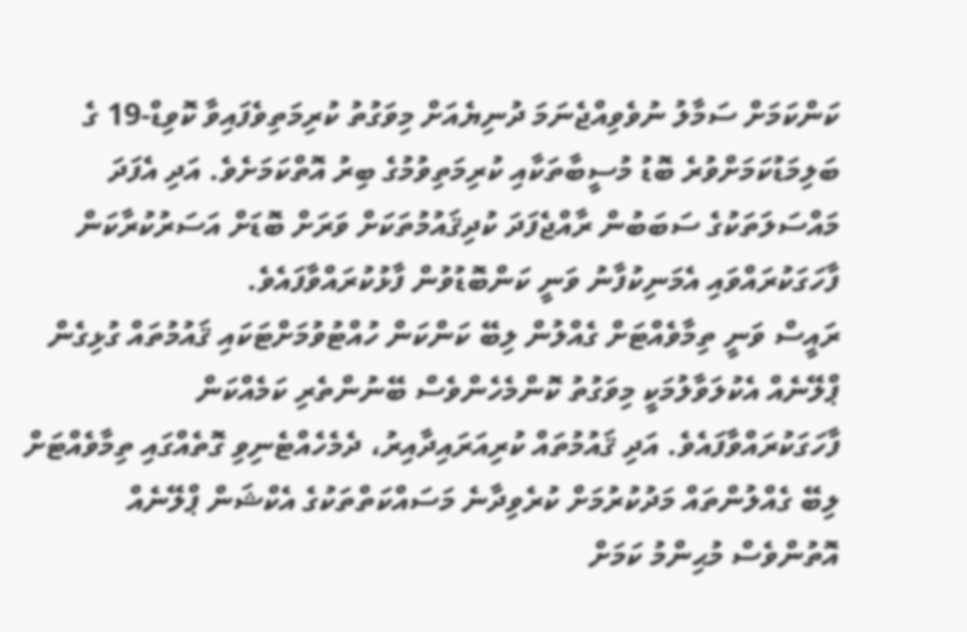ކަންކަމަށް ސަމާލު ނުވެވިއްޖެނަމަ ދުނިޔެއަށް މިވަގުތު ކުރިމަތިވެފައިވާ ކޮވިޑް-19 ގެ ބަލިމަޑުކަމަށްވުރެ ބޮޑު މުސީބާތަކާއި ކުރިމަތިވުމުގެ ބިރު އޮތްކަމަށެވެ. އަދި އެފަދަ މައްސަލަތަކުގެ ސަބަބުން ރާއްޖެފަދަ ކުދިޤައުމުތަކަށް ވަރަށް ބޮޑަށް އަސަރުކުރާކަން ފާހަގަކުރައްވައި އެމަނިކުފާނު ވަނީ ކަންބޮޑުވުން ފާޅުކުރައްވާފައެވެ.
ރައީސް ވަނީ ތިމާވެއްޓަށް ގެއްލުން ލިބޭ ކަންކަން ހުއްޓުވުމަށްޓަކައި ޤައުމުތައް ގުޅިގެން ޕްލޭނެއް އެކުލަވާލުމަކީ މިވަގުތު ކޮންމެހެންވެސް ބޭނުންތެރި ކަމެއްކަން ފާހަގަކުރައްވާފައެވެ. އަދި ޤައުމުތައް ކުރިއަރައިދާއިރު، ދެމެހެއްޓެނިވި ގޮތެއްގައި ތިމާވެއްޓަށް ލިބޭ ގެއްލުންތައް މަދުކުރުމަށް ކުރެވިދާނެ މަސައްކަތްތަކުގެ އެކްޝަން ޕްލޭނެއް އޮތުންވެސް މުޙިންމު ކަމަށް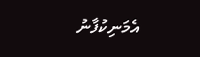އެމަނިކުފާނު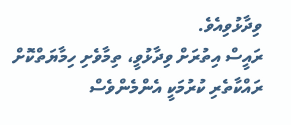ވިދާޅުވިއެވެ.
ރައީސް އިތުރަށް ވިދާޅުވީ، ތިމާވެށި ހިމާޔަތްކޮށް ރައްކާތެރި ކުރުމަކީ އެންމެންވެސް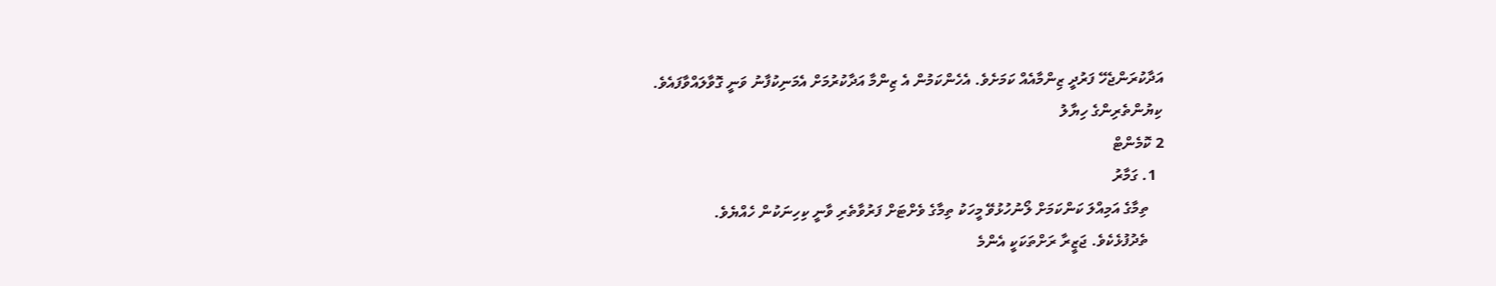އަދާކުރަންޖެހޭ ފަރުދީ ޒިންމާއެއް ކަމަށެވެ. އެހެންކަމުން އެ ޒިންމާ އަދާކުރުމަށް އެމަނިކުފާނު ވަނީ ގޮވާލައްވާފައެވެ.
ކިޔުންތެރިންގެ ހިޔާލު
2 ކޮމެންޓް
  1. ގަމާރު
    ތިމާގެ އަމިއްލަ ކަންކަމަށް ލޯނުހުޅުވޭ މީހަކު ތިމާގެ ވެށްޓަށް ފަރުވާތެރި ވާނީ ކިހިނަކުން ހެއްޔެވެ.
    ތެދުފުޅެކެވެ. ޖަޒީރާ ރަށްތަކަކީ އެންމެ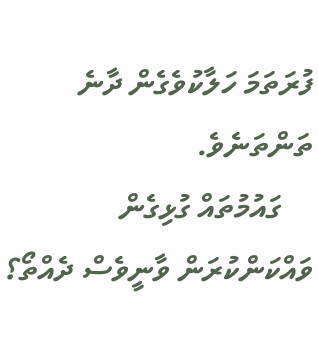ފުރަތަމަ ހަލާކުވެގެން ދާނެ ތަންތަނެވެ.
    ގައުމުތައް ގުޅިގެން ވައްކަންކުރަން ވާނީވެސް ދެއްތޯ؟